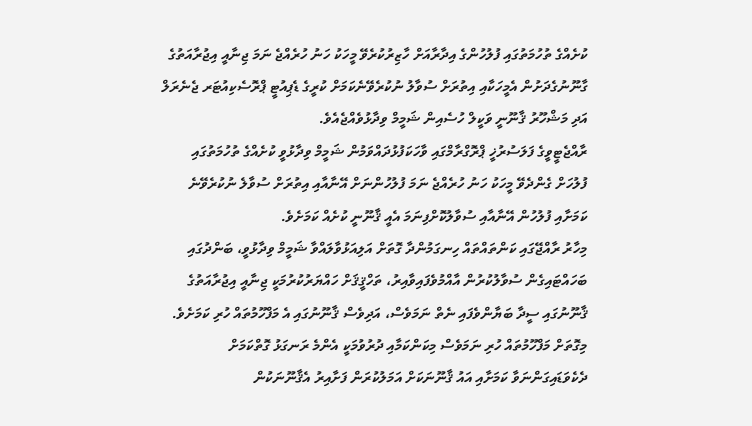ކުށެއްގެ ތުހުމަތުގައި ފުލުހުންގެ އިދާރާއަށް ހާޒިރުކުރެވޭ މީހަކު ހަނު ހުރެއްޖެ ނަމަ ޖިނާއީ އިޖުރާއަތުގެ ގާނޫނުގެދަށުން އެމީހަކާއި އިތުރަށް ސުވާލު ނުކުރެވޭނެކަމަށް ކުރީގެ ޑެޕިއުޓީ ޕްރޮސެކިއުޓަރ ޖެނެރަލް އަދި މަޝްހޫރު ޤާނޫނީ ވަކީލް ހުސެއިން ޝަމީމް ވިދާޅުވެއްޖެއެވެ.
ރާއްޖެޓީވީގެ ފަލަސުރުޚީ ޕްރޮގްރާމްގައި ވާހަކަފުޅުދައްވަމުން ޝަމީމް ވިދާޅުވީ ކުށެއްގެ ތުހުމަތުގައި ފުލުހަށް ގެންދެވޭ މީހަކު ހަނު ހުރެއްޖެ ނަމަ ފުލުހުންނަށް އޭނާއާއި އިތުރަށް ސުވާލެ ނުކުރެވޭނެ ކަމަށާއި ފުލުހުން އޭނާއާއި ސުވާލުކޮށްފިނަމަ އެއީ ޤާނޫނީ ކުށެއް ކަމަށެވެ.
މިހާރު ރާއްޖޭގައި ކަންތައްތައް ހިނގަމުންދާ ގޮތަށް އަލިއަޅުވާލައްވާ ޝަމީމް ވިދާޅުވީ، ބަންދުގައި ބަހައްޓައިގެން ސުވާލުކުރުން އާއްމުވެފައިވާއިރު، ތަހްޤީޤަށް ހައްޔަރުކުރުމަކީ ޖިނާއީ އިޖުރާއަތުގެ ޤާނޫނުގައި ސީދާ ބަޔާންވެފައި ނެތް ނަމަވެސް، އަދިވެސް ޤާނޫނުގައި އެ މަފްހޫމުތައް ހުރި ކަމަށެވެ.
މިގޮތަށް މަފްހޫމުތައް ހުރި ނަމަވެސް މިކަންކަމާއި ދުރުވުމަކީ އެންމެ ރަނގަޅު ގޮތްކަމަށް ދެކެވަޑައިގަންނަވާ ކަމަށާއި އައު ޤާނޫނަކަށް އަމަލުކުރަން ފަށާއިރު އެޤާނޫނަކުން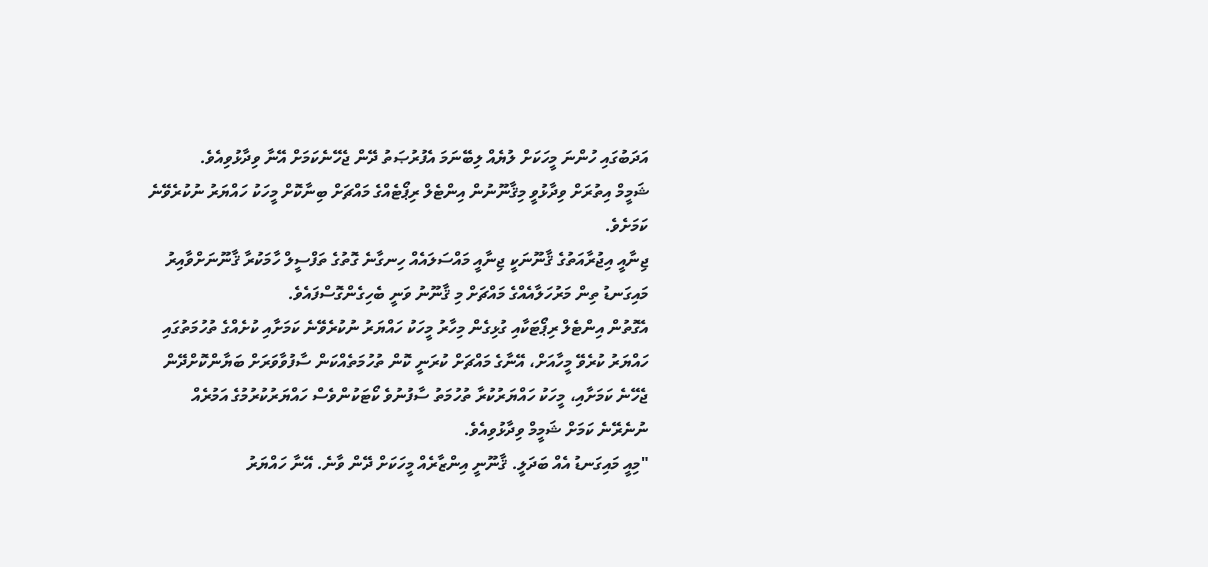އަދަބުގައި ހުންނަ މީހަކަށް ލުޔެއް ލިބޭނަމަ އެފުރުޞަތު ދޭން ޖެހޭނެކަމަށް އޭނާ ވިދާޅުވިއެވެ.
ޝަމީމް އިތުރަށް ވިދާޅުވީ މިޤާނޫނުން އިންޓެލް ރިޕޯޓެއްގެ މައްޗަށް ބިނާކޮށް މީހަކު ހައްޔަރު ނުކުރެވޭނެ ކަމަށެވެ.
ޖިނާއީ އިޖުރާއަތުގެ ޤާނޫނަކީ ޖިނާއީ މައްސަލައެއް ހިނގާނެ ގޮތުގެ ތަފްސީލް ހާމަކުރާ ޤާނޫނަށްވާއިރު މައިގަނޑު ތިން މަރުހަލާއެއްގެ މައްޗަށް މި ޤާނޫނު ވަނީ ބެހިގެންގޮސްފައެވެ.
އެގޮތުން އިންޓެލް ރިޕޯޓަކާއި ގުޅިގެން މިހާރު މީހަކު ހައްޔަރު ނުކުރެވޭނެ ކަމަށާއި ކުށެއްގެ ތުހުމަތުގައި ހައްޔަރު ކުރެވޭ މީހާއަށް، އޭނާގެ މައްޗަށް ކުރަނީ ކޮން ތުހުމަތެއްކަން ސާފުވާވަރަށް ބަޔާންކޮށްދޭން ޖެހޭނެ ކަމަށާއި، މީހަކު ހައްޔަރުކުރާ ތުހުމަތު ސާފުނުވެ ކޯޓަކުންވެސް ހައްޔަރުކުރުމުގެ އަމުރެއް ނުނެރޭނެ ކަމަށް ޝަމީމް ވިދާޅުވިއެވެ.
"މިއީ މައިގަނޑު އެއް ބަދަލީ. ޤާނޫނީ އިންޒާރެއް މީހަކަށް ދޭން ވާނެ. އޭނާ ހައްޔަރު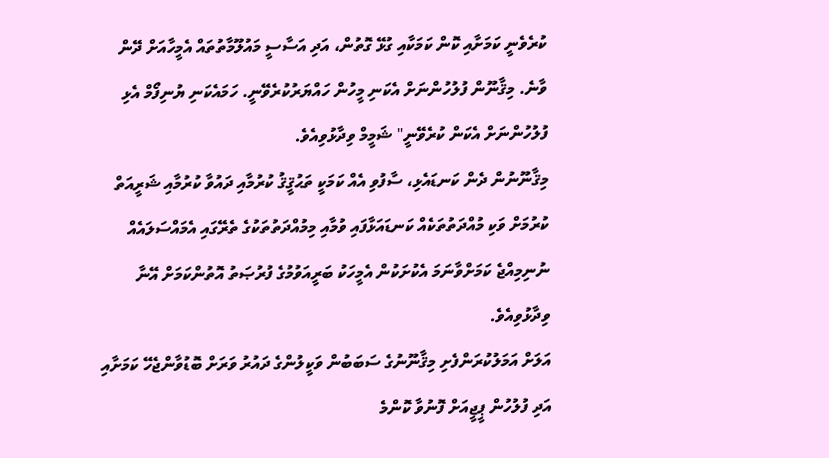ކުރެވެނީ ކަމަށާއި ކޮން ކަމަކާއި ގުޅޭ ގޮތުން، އަދި އަސާސީ މައުލޫމާތުތައް އެމީހާއަށް ދޭން ވާނެ. މިޤާނޫން ފުލުހުންނަށް އެކަނި މީހުން ހައްޔަރުކުރެވޭނީ. ހަމައެކަނި ޔުނިފޯމް އެޅި ފުލުހުންނަށް އެކަން ކުރެވޭނީ" ޝަމީމް ވިދާޅުވިއެވެ.
މިޤާނޫނުން ދެން ކަނޑައެޅި، ސާފުވި އެއް ކަމަކީ ތަޙުޤީޤު ކުރުމާއި ދައުވާ ކުރުމާއި ޝަރީއަތް ކުރުމަށް ވަކި މުއްދަތުތަކެއް ކަނޑައަޅާފައި ވުމާއި މިމުއްދަތުތަކުގެ ތެރޭގައި އެމައްސަލައެއް ނުނިމިއްޖެ ކަމަށްވާނަމަ އެކުށަކުން އެމީހަކު ބަރީއަވުމުގެ ފުރުޞަތު އޮތުންކަމަށް އޭނާ ވިދާޅުވިއެވެ.
އަލަށް އަމަލުކުރަންފެށި މިޤާނޫނުގެ ސަބަބުން ވަކީލުންގެ ދައުރު ވަރަށް ބޮޑުވާންޖެހޭ ކަމަށާއި އަދި ފުލުހުން ޕީޖީއަށް ފޮނުވާ ކޮންމެ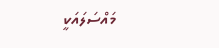މައްސަލައަކީ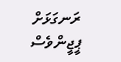ރަނގަޅަށް ޕީޖީންވެސް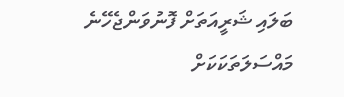ބަލައި ޝަރީއަތަށް ފޮނުވަންޖެހޭނެ މައްސަލަތަކަކަށް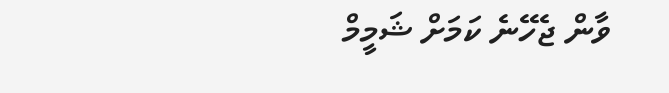ވާން ޖެހޭނެ ކަމަށް ޝަމީމް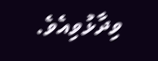ވިދާޅުވިއެވެ.